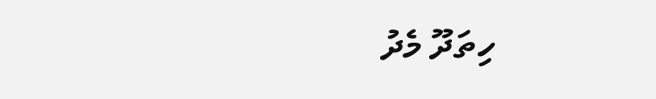ހިތަދޫ މެދު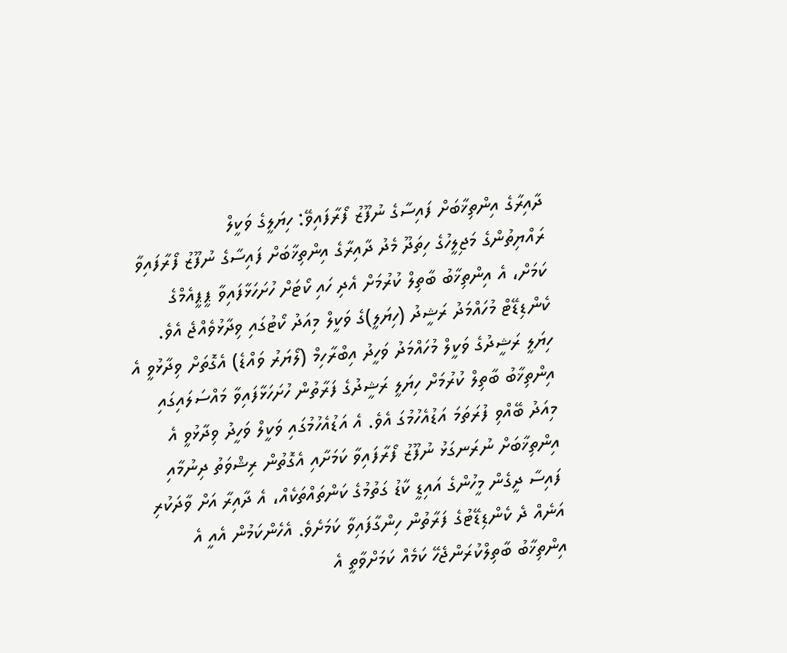ދާއިރާގެ އިންތިޚާބަށް ފައިސާގެ ނުފޫޒު ފޯރާފައިވޭ: ހިޔަލީގެ ވަކީލް
ރައްޔިތުންގެ މަޖިލީހުގެ ހިތަދޫ މެދު ދާއިރާގެ އިންތިޚާބަށް ފައިސާގެ ނުފޫޒު ފޯރާފައިވާ ކަމަށް، އެ އިންތިޚާބު ބާތިލް ކުރުމަށް އެދި ހައި ކޯޓަށް ހުށަހަޅާފައިވާ ޕީޕީއެމްގެ ކެންޑިޑޭޓް މުހައްމަދު ރަޝީދު (ހިޔަލީ)ގެ ވަކީލް މިއަދު ކޯޓުގައި ވިދާޅުވެއްޖެ އެވެ. ހިޔަލީ ރަޝީދުގެ ވަކީލް މުހައްމަދު ވަހީދު އިބްރާހިމް (ލޯޔަރު ވައްޑެ) އެގޮތަށް ވިދާޅުވީ އެ އިންތިޚާބު ބާތިލް ކުރުމަށް ހިޔަލީ ރަޝީދުގެ ފަރާތުން ހުށަހަޅާފައިވާ މައްސަލައިގައި މިއަދު ބޭއްވި ފުރަތަމަ އަޑުއެހުމުގަ އެވެ. އެ އަޑުއެހުމުގައި ވަކީލް ވަހީދު ވިދާޅުވީ އެ އިންތިޚާބަށް ނުރަނގަޅު ނުފޫޒު ފޯރާފައިވާ ކަމަށާއި އެގޮތުން ރިޝްވަތު ދިނުމާއި ފައިސާ ދީގެން މީހުންގެ އައިޑީ ކާޑު ގަތުމުގެ ކަންތައްތަކެއް، އެ ދާއިރާ އަށް ވާދަކުރި އަނެއް ދެ ކެންޑިޑޭޓުގެ ފަރާތުން ހިންގާފައިވާ ކަމަށެވެ. އެހެންކަމުން އެއީ އެ އިންތިޚާބު ބާތިލްކުރަންޖެހޭ ކަމެއް ކަމަށްވާތީ އެ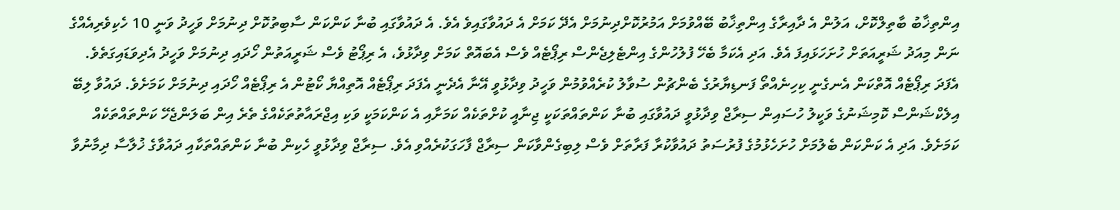އިންތިޚާބު ބާތިލްކޮށް، އަލުން އެ ދާއިރާގެ އިންތިޚާބު ބޭއްވުމަށް އަމުރުކޮށްދިނުމަށް އެދޭ ކަމަށް އެ ދައުވާގައިވެ އެވެ. އެ ދައުވާގައި ބުނާ ކަންކަން ސާބިތުކޮށް ދިނުމަށް ވަހީދު ވަނީ 10 ހެކިވެރިއެއްގެ ނަން މިއަދު ޝަރީއަތަށް ހުށަހަޅައިފަ އެވެ. އަދި އެކަމާ ބެހޭ ފުލުހުންގެ އިންޓެލިޖެންސް ރިޕޯޓެއް ވެސް އެބައޮތް ކަމަށް ވިދާޅުވެ، އެ ރިޕޯޓު ވެސް ޝަރީއަތުން ހޯދައި ދިނުމަށް ވަހީދު އެދިވަޑައިގަތެވެ. އެފަދަ ރިޕޯޓެއް އޮތްކަން އެނގެނީ ކިހިނެއްތޯ ފަނޑިޔާރުގެ ބެންޗުން ސުވާލު ކުރެއްވުމުން ވަހީދު ވިދާޅުވީ އޭނާ އެދެނީ އެފަދަ ރިޕޯޓެއް އޮތިއްޔާ ކޯޓުން އެ ރިޕޯޓެއް ހޯދައި ދިނުމަށް ކަމަށެވެ. ދައުވާ ލިބޭ އިލެކްޝަންސް ކޮމިޝަނުގެ ވަކީލު ހުސައިން ސިރާޖް ވިދާޅުވީ ދައުވާގައި ބުނާ ކަންތައްތަކަކީ ޖިނާއީ ކުށްތަކެއް ކަމަށާއި އެ ކަންކަމަކީ ވަކި އިޖްރައާތުތަކެއްގެ ތެރެ އިން ބަލަންޖެހޭ ކަންތައްތަކެއް ކަމަށެވެ. އަދި އެ ކަންކަން ބެލުމަށް ހުށަހެޅުމުގެ ފުރުސަތު ދައުވާކުރާ ފަރާތަށް ވެސް ލިބިގެންވާކަން ސިރާޖް ފާހަގަކުރެއްވި އެވެ. ސިރާޖް ވިދާޅުވީ ހެކިން ބުނާ ކަންތައްތަކާއި ދައުވާގެ ޚުލާސާ ދިމާނުވާ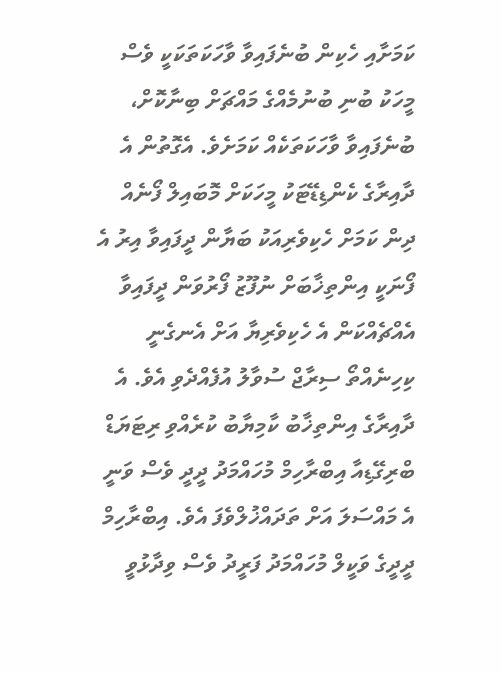ކަމަށާއި ހެކިން ބުނެފައިވާ ވާހަކަތަކަކީ ވެސް މީހަކު ބުނި ބުނުމެއްގެ މައްޗަށް ބިނާކޮށް، ބުނެފައިވާ ވާހަކަތަކެއް ކަމަށެވެ. އެގޮތުން އެ ދާއިރާގެ ކެންޑިޑޭޓަކު މީހަކަށް މޮބައިލް ފޯނެއް ދިން ކަމަށް ހެކިވެރިއަކު ބަޔާން ދީފައިވާ އިރު އެ ފޯނަކީ އިންތިޚާބަށް ނުފޫޒު ފޯރުވަން ދީފައިވާ އެއްޗެއްކަން އެ ހެކިވެރިޔާ އަށް އެނގެނީ ކިހިނެއްތޯ ސިރާޖް ސުވާލު އުފެއްދެވި އެވެ. އެ ދާއިރާގެ އިންތިޚާބު ކާމިޔާބު ކުރެއްވި ރިޓަޔަޑް ބްރިގޭޑިއާ އިބްރާހިމް މުހައްމަދު ދީދީ ވެސް ވަނީ އެ މައްސަލަ އަށް ތަދައްޚުލްވެފަ އެވެ. އިބްރާހިމް ދީދީގެ ވަކީލް މުހައްމަދު ފަރީދު ވެސް ވިދާޅުވީ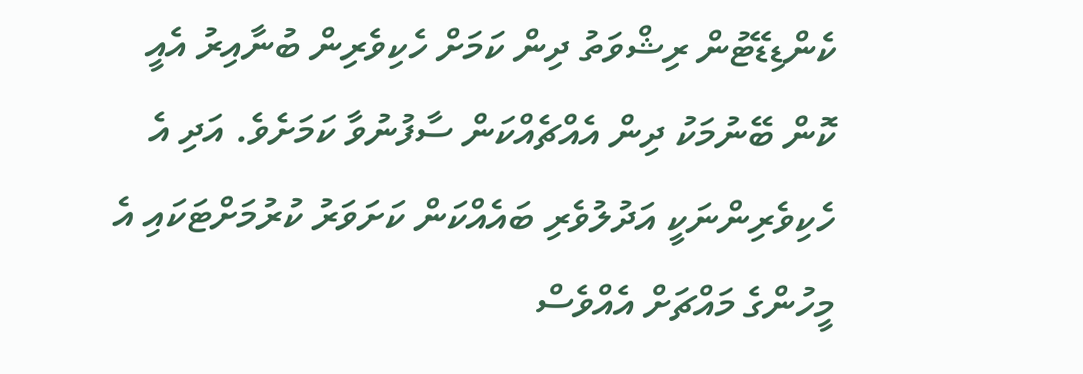ކެންޑިޑޭޓުން ރިޝްވަތު ދިން ކަމަށް ހެކިވެރިން ބުނާއިރު އެއީ ކޮން ބޭނުމަކު ދިން އެއްޗެއްކަން ސާފުނުވާ ކަމަށެވެ. އަދި އެ ހެކިވެރިންނަކީ އަދުލުވެރި ބައެއްކަން ކަށަވަރު ކުރުމަށްޓަކައި އެ މީހުންގެ މައްޗަށް އެއްވެސް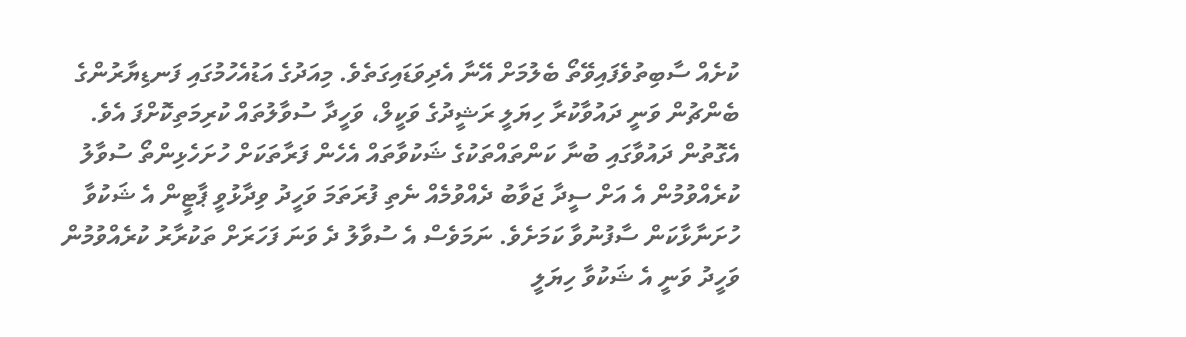ކުށެއް ސާބިތުވެފައިވޭތޯ ބެލުމަށް އޭނާ އެދިވަޑައިގަތެވެ. މިއަދުގެ އަޑުއެހުމުގައި ފަނޑިޔާރުންގެ ބެންޗުން ވަނީ ދައުވާކުރާ ހިޔަލީ ރަޝީދުގެ ވަކީލް، ވަހީދާ ސުވާލުތައް ކުރިމަތިކޮށްފަ އެވެ. އެގޮތުން ދައުވާގައި ބުނާ ކަންތައްތަކުގެ ޝަކުވާތައް އެހެން ފަރާތަކަށް ހުށަހެޅިންތޯ ސުވާލު ކުރެއްވުމުން އެ އަށް ސީދާ ޖަވާބު ދެއްވުމެއް ނެތި ފުރަތަމަ ވަހީދު ވިދާޅުވީ ޕާޓީން އެ ޝަކުވާ ހުށަނާޅާކަން ސާފުނުވާ ކަމަށެވެ. ނަމަވެސް އެ ސުވާލު ދެ ވަނަ ފަހަރަށް ތަކުރާރު ކުރެއްވުމުން ވަހީދު ވަނީ އެ ޝަކުވާ ހިޔަލީ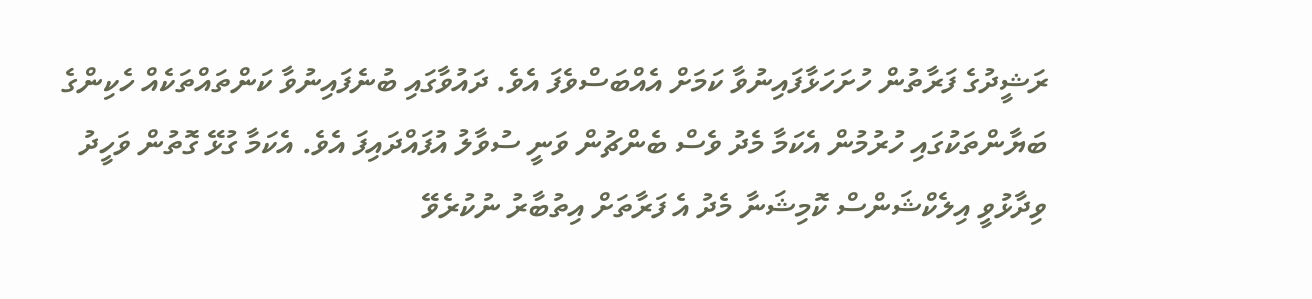ރަޝީދުގެ ފަރާތުން ހުށަހަޅާފައިނުވާ ކަމަށް އެއްބަސްވެފަ އެވެ. ދައުވާގައި ބުނެފައިނުވާ ކަންތައްތަކެއް ހެކިންގެ ބަޔާންތަކުގައި ހުރުމުން އެކަމާ މެދު ވެސް ބެންޗުން ވަނީ ސުވާލު އުފައްދައިފަ އެވެ. އެކަމާ ގުޅޭ ގޮތުން ވަހީދު ވިދާޅުވީ އިލެކްޝަންސް ކޮމިޝަނާ މެދު އެ ފަރާތަށް އިތުބާރު ނުކުރެވޭ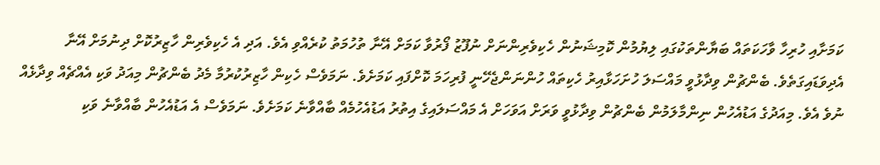ކަމަށާއި ހުރިހާ ވާހަކަތައް ބަޔާންތަކުގައި ލިޔުމުން ކޮމިޝަނުން ހެކިވެރިންނަށް ނުފޫޒު ފޯރުވާ ކަމަށް އޭނާ ތުހުމަތު ކުރެއްވި އެވެ. އަދި އެ ހެކިވެރިން ހާޒިރުކޮށް ދިނުމަށް އޭނާ އެދިވަޑައިގަތެވެ. ބެންޗުން ވިދާޅުވީ މައްސަލަ ހުށަހަޅާއިރު ހެކިތައް ހުންނަންޖެހޭނީ ފުރިހަމަ ކޮށްފައި ކަމަށެވެ. ނަމަވެސް ހެކިން ހާޒިރުކުރުމާ މެދު ބެންޗުން މިއަދު ވަކި އެއްޗެއް ވިދާޅެއް ނުވެ އެވެ. މިއަދުގެ އަޑުއެހުން ނިންމާލަމުން ބެންޗުން ވިދާޅުވީ ވަރަށް އަވަހަށް އެ މައްސަލައިގެ އިތުރު އަޑުއެހުމެއް ބާއްވާނެ ކަމަށެވެ. ނަމަވެސް އެ އަޑުއެހުން ބާއްވާނެ ވަކި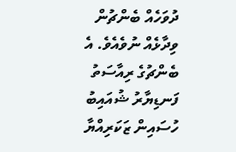ދުވަހެއް ބެންޗުން ވިދާޅެއް ނުވެއެވެ. އެ ބެންޗުގެ ރިއާސަތު ފަނޑިޔާރު ޝުއައިބު ހުސައިން ޒަކަރިއްޔާ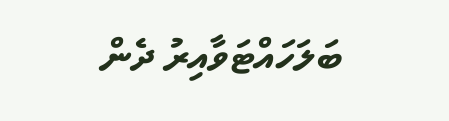ބަލަހައްޓަވާއިރު ދެން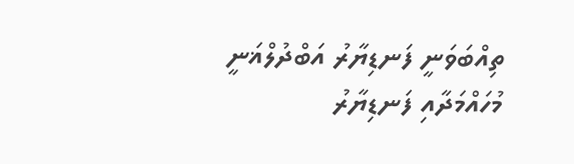ތިއްބަވަނީ ފަނޑިޔާރު އަބްދުލްޣަނީ މުހައްމަދާއި ފަނޑިޔާރު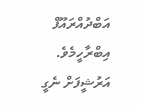އަބްދުއްރައޫފް އިބްރާހީމެވެ.
އަރުޝީފަށް ނެގީ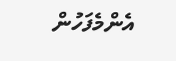އެންމެފަހުން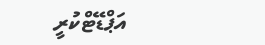އަޕްޑޭޓްކުރީ